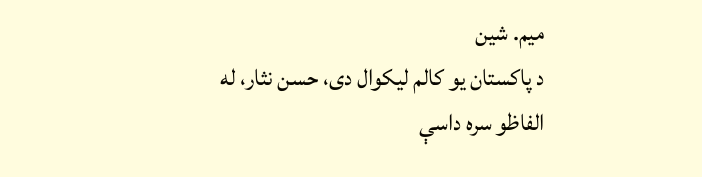میم. شین
د پاكستان يو كالم ليكوال دى، حسن نثار، له الفاظو سره داسې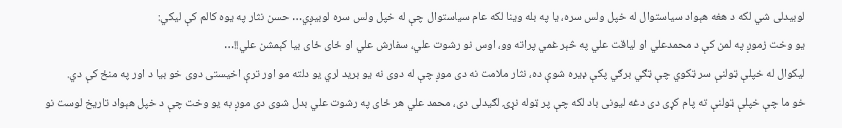لوبيدلى شي لكه د هغه هېواد سياستوال له خپل ولس سره، يا په بله وينا لكه عام سياستوال چې له خپل ولس سره لوبيږي… حسن نثار په يوه كالم كې ليكي:
يو وخت زموږ په لمن كې د محمدعلي او لياقت علي په څېر غمي پراته وو، اوس نو رشوت علي، سفارش علي او ځاى ځاى بيا كېمشن علي!!…
ليكوال له خپلې ټولنې سر ټكوي چې ټګي برګي پكې ډيره شوې ده، نثار ملامت نه دى موږ چې له دوى نه يو بريد لري يو دلته مو اور ترې اخيستى دوى خو بيا د اور په منځ كې دي.
خو ما چې خپلې ټولنې ته پام كړى دى دغه ليونى باد لكه چې پر ټوله نړۍ لګيدلى دى، محمد علي هر ځاى په رشوت علي بدل شوى دى موږ به يو وخت چې د خپل هېواد تاريخ لوست نو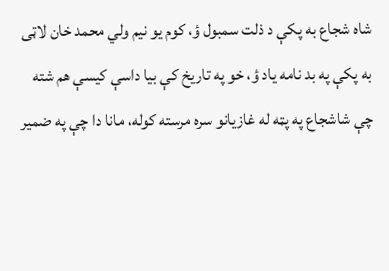شاه شجاع به پكې د ذلت سمبول ؤ، كوم يو نيم ولي محمد خان لاټى به پكې په بد نامه ياد ؤ، خو په تاريخ كې بيا داسې كيسې هم شته چې شاشجاع په پټه له غازيانو سره مرسته كوله، مانا دا چې په ضمير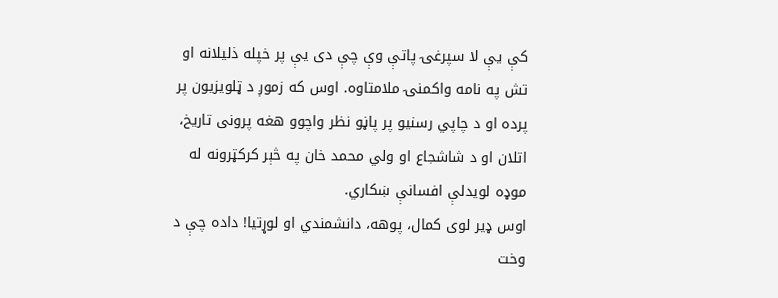كې يې لا سپرغۍ پاتې وې چې دى يې پر خپله ذليلانه او تش په نامه واكمنۍ ملامتاوه. اوس كه زموږ د ټلويزيون پر پرده او د چاپي رسنيو پر پاڼو نظر واچوو هغه پرونى تاريخ، اتلان او د شاشجاع او ولي محمد خان په څېر كركټرونه له موډه لويدلې افسانې ښكاري.
اوس ډير لوى كمال، پوهه، دانشمندي او لوړتيا! داده چې د وخت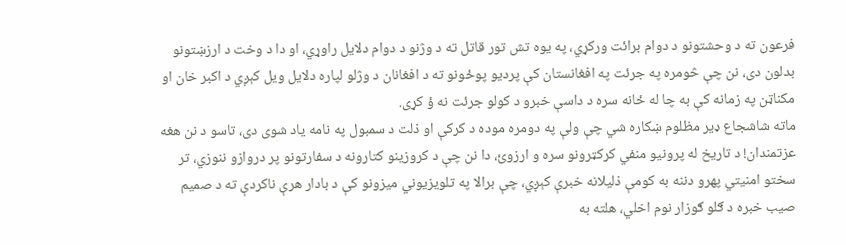فرعون ته د وحشتونو د دوام برائت وركړي، په يوه تش تور قاتل ته د وژنو د دوام دلايل راوړي، او دا د وخت د ارزښتونو بدلون دى، نن چې څومره په جرئت په افغانستان كې پرديو پوځونو ته د افغانان د وژلو لپاره دلايل ويل كېږي د اكبر خان او مكناټن په زمانه كې به چا له ځانه سره د داسې خبرو د كولو جرئت نه ؤ كړى.
ماته شاشجاع ډير مظلوم ښكاره شي چې ولې په دومره موده د كركې او ذلت د سمبول په نامه ياد شوى دى، تاسو د نن هغه عزتمندان! د تاريخ له پرونيو منفي كركټرونو سره و ارزوئ، دا نن چې د كروزينو كتارونه د سفارتونو پر دروازو ننوزي، تر سختو امنيتي پهرو دننه به كومې ذليلانه خبرې كېږي، چې برالا په تلويزيوني ميزونو كې د بادار هرې ناكردې ته د صميم صيب خبره د ګلو ګوزار نوم اخلي، هلته به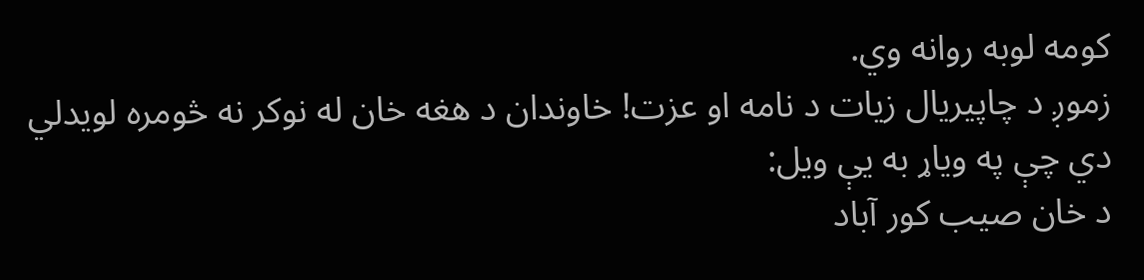كومه لوبه روانه وي.
زموږ د چاپيريال زيات د نامه او عزت! خاوندان د هغه خان له نوكر نه څومره لويدلي دي چې په وياړ به يې ويل:
د خان صيب كور آباد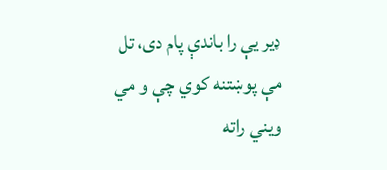ډير يې را باندې پام دى، تل مې پوښتنه كوي چې و مي ويني راته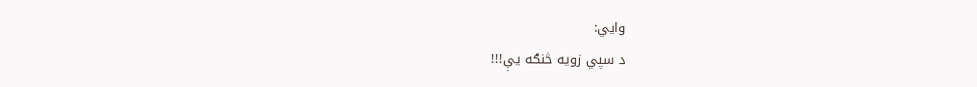وايي:
د سپي زويه څنګه يې!!!